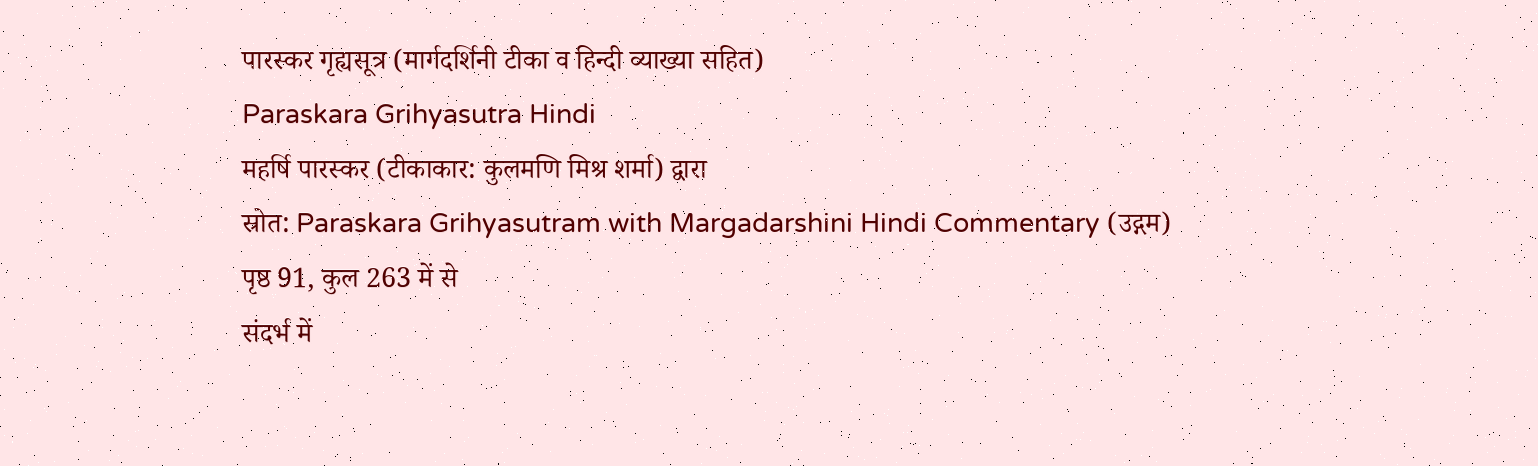पारस्कर गृह्यसूत्र (मार्गदर्शिनी टीका व हिन्दी व्याख्या सहित)
Paraskara Grihyasutra Hindi
महर्षि पारस्कर (टीकाकार: कुलमणि मिश्र शर्मा) द्वारा
स्रोत: Paraskara Grihyasutram with Margadarshini Hindi Commentary (उद्गम)
पृष्ठ 91, कुल 263 में से
संदर्भ में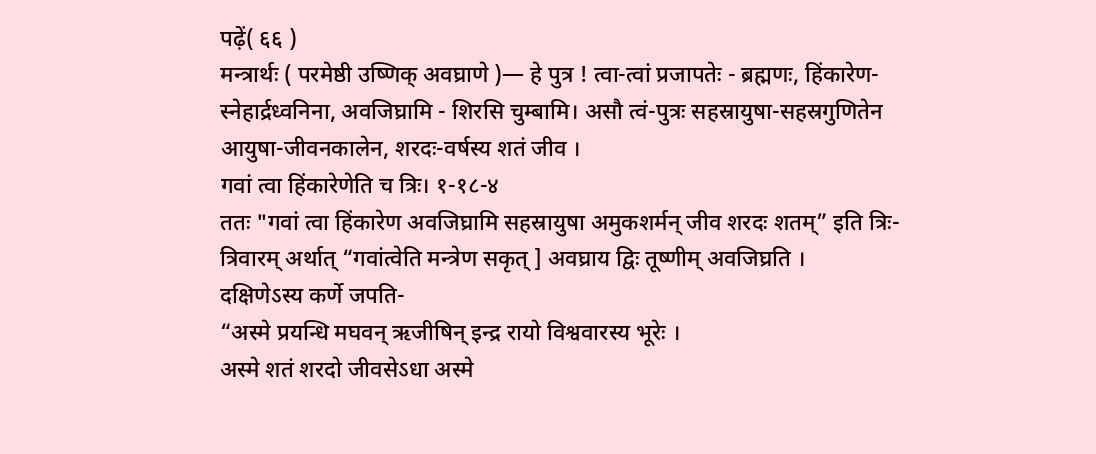पढ़ें( ६६ )
मन्त्रार्थः ( परमेष्ठी उष्णिक् अवघ्राणे )— हे पुत्र ! त्वा-त्वां प्रजापतेः - ब्रह्मणः, हिंकारेण-स्नेहार्द्रध्वनिना, अवजिघ्रामि - शिरसि चुम्बामि। असौ त्वं-पुत्रः सहस्रायुषा-सहस्रगुणितेन आयुषा-जीवनकालेन, शरदः-वर्षस्य शतं जीव ।
गवां त्वा हिंकारेणेति च त्रिः। १-१८-४
ततः "गवां त्वा हिंकारेण अवजिघ्रामि सहस्रायुषा अमुकशर्मन् जीव शरदः शतम्” इति त्रिः-त्रिवारम् अर्थात् “गवांत्वेति मन्त्रेण सकृत् ] अवघ्राय द्विः तूष्णीम् अवजिघ्रति ।
दक्षिणेऽस्य कर्णे जपति-
“अस्मे प्रयन्धि मघवन् ऋजीषिन् इन्द्र रायो विश्ववारस्य भूरेः ।
अस्मे शतं शरदो जीवसेऽधा अस्मे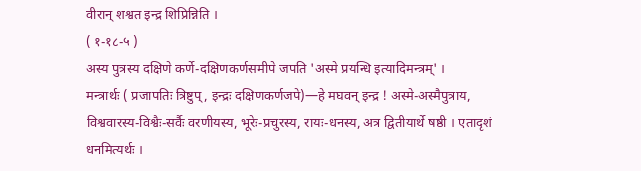वीरान् शश्वत इन्द्र शिप्रिन्निति ।
( १-१८-५ )
अस्य पुत्रस्य दक्षिणे कर्णे-दक्षिणकर्णसमीपे जपति 'अस्मे प्रयन्धि इत्यादिमन्त्रम्' ।
मन्त्रार्थः ( प्रजापतिः त्रिष्टुप्, इन्द्रः दक्षिणकर्णजपे)—हे मघवन् इन्द्र ! अस्मे-अस्मैपुत्राय, विश्ववारस्य-विश्वैः-सर्वैः वरणीयस्य, भूरेः-प्रचुरस्य, रायः-धनस्य, अत्र द्वितीयार्थे षष्ठी । एतादृशं धनमित्यर्थः ।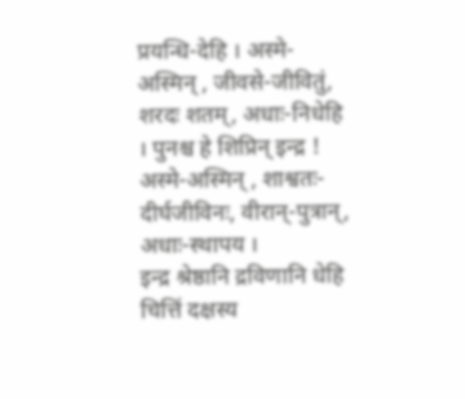प्रयन्धि-देहि । अस्मे-अस्मिन् , जीवसे-जीवितुं, शरदः शतम्, अधाः-निधेहि । पुनश्च हे शिप्रिन् इन्द्र ! अस्मे-अस्मिन् , शाश्वतः-दीर्घजीविनः, वीरान्-पुत्रान्, अधाः-स्थापय ।
इन्द्र श्रेष्ठानि द्रविणानि धेहि चित्तिं दक्षस्य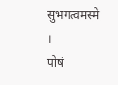सुभगत्वमस्मे ।
पोषं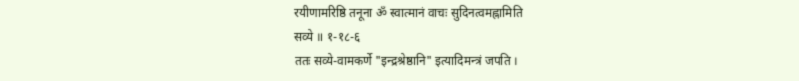रयीणामरिष्ठि तनूना ॐ स्वात्मानं वाचः सुदिनत्वमह्नामिति
सव्ये ॥ १-१८-६
ततः सव्ये-वामकर्णे "इन्द्रश्रेष्ठानि" इत्यादिमन्त्रं जपति ।